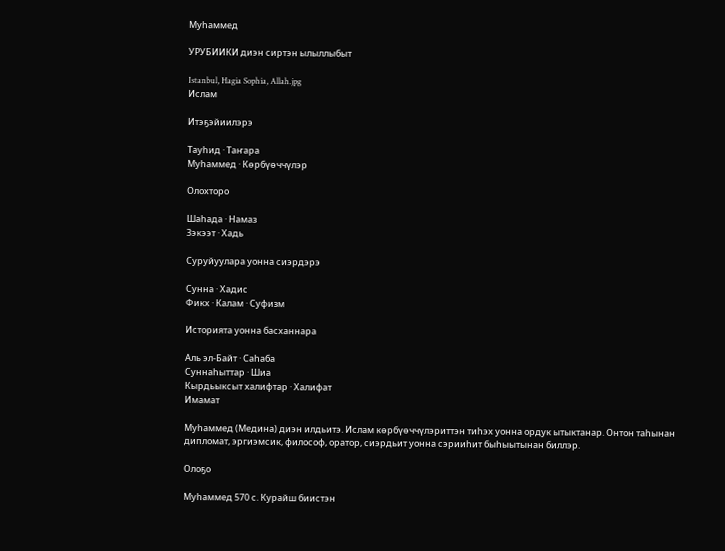Муhаммед

УРУБИИКИ диэн сиртэн ылыллыбыт

Istanbul, Hagia Sophia, Allah.jpg
Ислам

Итэҕэйиилэрэ

Тауhид · Таҥара
Муhаммед · Көрбүөччүлэр

Олохторо

Шаhада · Намаз
Зэкээт · Хадь

Суруйуулара уонна сиэрдэрэ

Сунна · Хадис
Фикх · Калам · Суфизм

Историята уонна басханнара

Аль эл-Байт · Саhаба
Суннаhыттар · Шиа
Кырдьыксыт халифтар · Халифат
Имамат

Муhаммед (Медина) диэн илдьитэ. Ислам көрбүөччүлэриттэн тиhэх уонна ордук ытыктанар. Онтон таhынан дипломат, эргиэмсик, философ, оратор, сиэрдьит уонна сэрииhит быhыытынан биллэр.

Олоҕо

Муhаммед 570 с. Курайш биистэн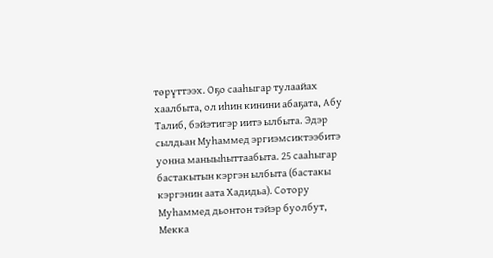төрүттээх. Оҕо сааhыгар тулаайах хаалбыта, ол иhин кинини абаҕата, Абу Талиб, бэйэтигэр иитэ ылбыта. Эдэр сылдьан Муhаммед эргиэмсиктээбитэ уонна маныыhыттаабыта. 25 сааhыгар бастакытын кэргэн ылбыта (бастакы кэргэнин аата Хадидьа). Сотору Муhаммед дьонтон тэйэр буолбут, Мекка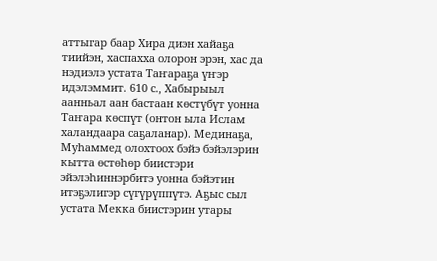аттыгар баар Хира диэн хайаҕа тиийэн, хаспахха олорон эрэн, хас да нэдиэлэ устата Таҥараҕа үҥэр идэлэммит. 610 с., Хабырыыл аанньал аан бастаан көстүбүт уонна Таҥара көспүт (онтон ыла Ислам халандаара саҕаланар). Мединаҕа, Муhаммед олохтоох бэйэ бэйэлэрин кытта өстөһөр биистэри эйэлэhиннэрбитэ уонна бэйэтин итэҕэлигэр сүгүрүппүтэ. Аҕыс сыл устата Мекка биистэрин утары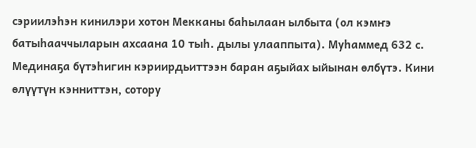сэриилэhэн кинилэри хотон Мекканы баhылаан ылбыта (ол кэмҥэ батыhааччыларын ахсаана 10 тыh. дылы улааппыта). Муhаммед 632 с. Мединаҕа бүтэhигин кэриирдьиттээн баран аҕыйах ыйынан өлбүтэ. Кини өлүүтүн кэнниттэн, сотору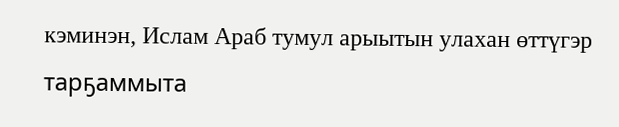кэминэн, Ислам Араб тумул арыытын улахан өттүгэр тарҕаммыта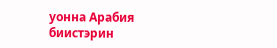уонна Арабия биистэрин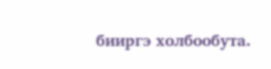бииргэ холбообута.